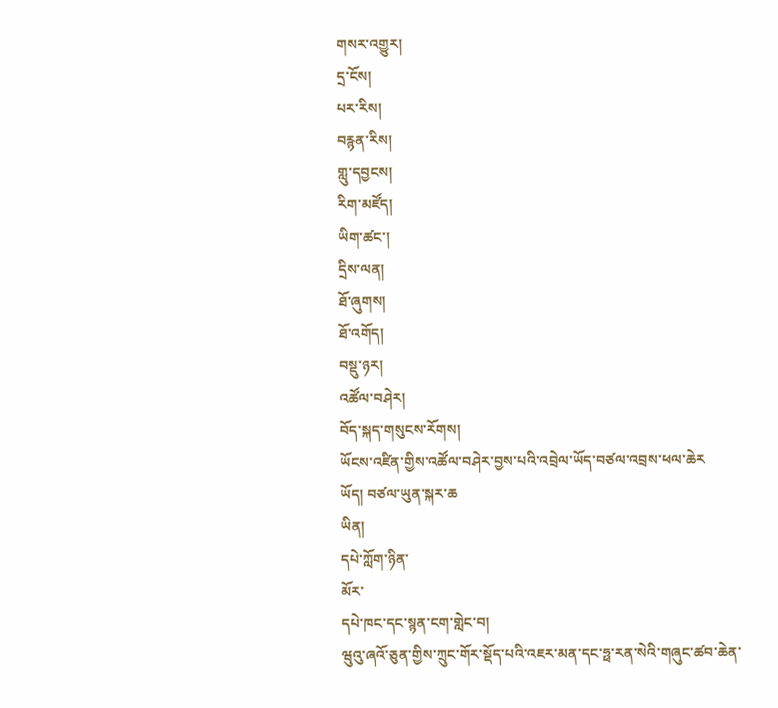གསར་འགྱུར།
དྲ་ངོས།
པར་རིས།
བརྙན་རིས།
གླུ་དབྱངས།
རིག་མཛོད།
ཡིག་ཚང་།
དྲིས་ལན།
ཐོ་ཞུགས།
ཐོ་འགོད།
བསྡུ་ཉར།
འཚོལ་བཤེར།
བོད་སྐད་གསུངས་རོགས།
ཡོངས་འཛིན་གྱིས་འཚོལ་བཤེར་བྱས་པའི་འབྲེལ་ཡོད་བཙལ་འབྲས་ཕལ་ཆེར
ཡོད། བཙལ་ཡུན་སྐར་ཆ
ཡིན།
དཔེ་ཀློག་ཉིན་
མོར་
དཔེ་ཁང་དང་སྙན་ངག་གླེང་བ།
ཝུའུ་ཞའོ་ཅུན་གྱིས་ཀྲུང་གོར་སྡོད་པའི་འཇར་མན་དང་ཧྥ་རན་སེའི་གཞུང་ཚབ་ཆེན་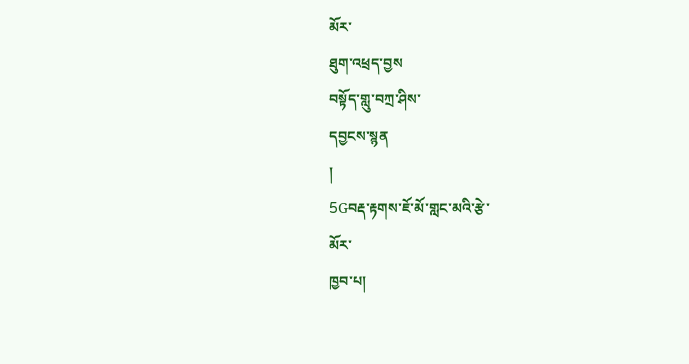མོར་
ཐུག་འཕྲད་བྱས
བསྟོད་གླུ་བཀྲ་ཤིས་
དབྱངས་སྙན
།
5Gབརྡ་རྟགས་ཇོ་མོ་གླང་མའི་རྩེ་
མོར་
ཁྱབ་པ།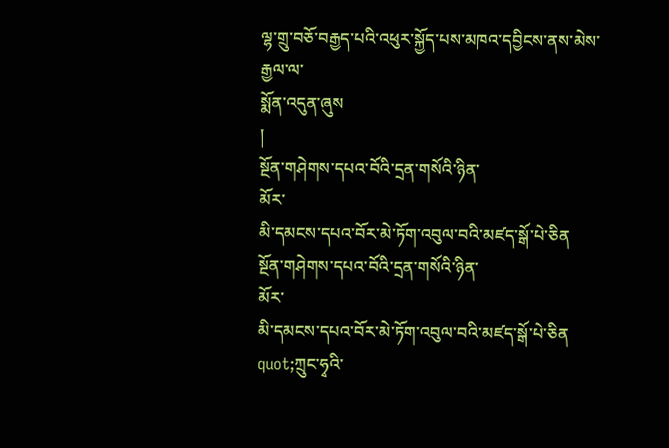ལྷ་གྲུ་བཅོ་བརྒྱད་པའི་འཕུར་སྐྱོད་པས་མཁའ་དབྱིངས་ནས་མེས་རྒྱལ་ལ་
སྨོན་འདུན་ཞུས
།
སྔོན་གཤེགས་དཔའ་བོའི་དྲན་གསོའི་ཉིན་
མོར་
མི་དམངས་དཔའ་བོར་མེ་ཏོག་འབུལ་བའི་མཛད་སྒོ་པེ་ཅིན
སྔོན་གཤེགས་དཔའ་བོའི་དྲན་གསོའི་ཉིན་
མོར་
མི་དམངས་དཔའ་བོར་མེ་ཏོག་འབུལ་བའི་མཛད་སྒོ་པེ་ཅིན
quot;ཀྲུང་ཧྭའི་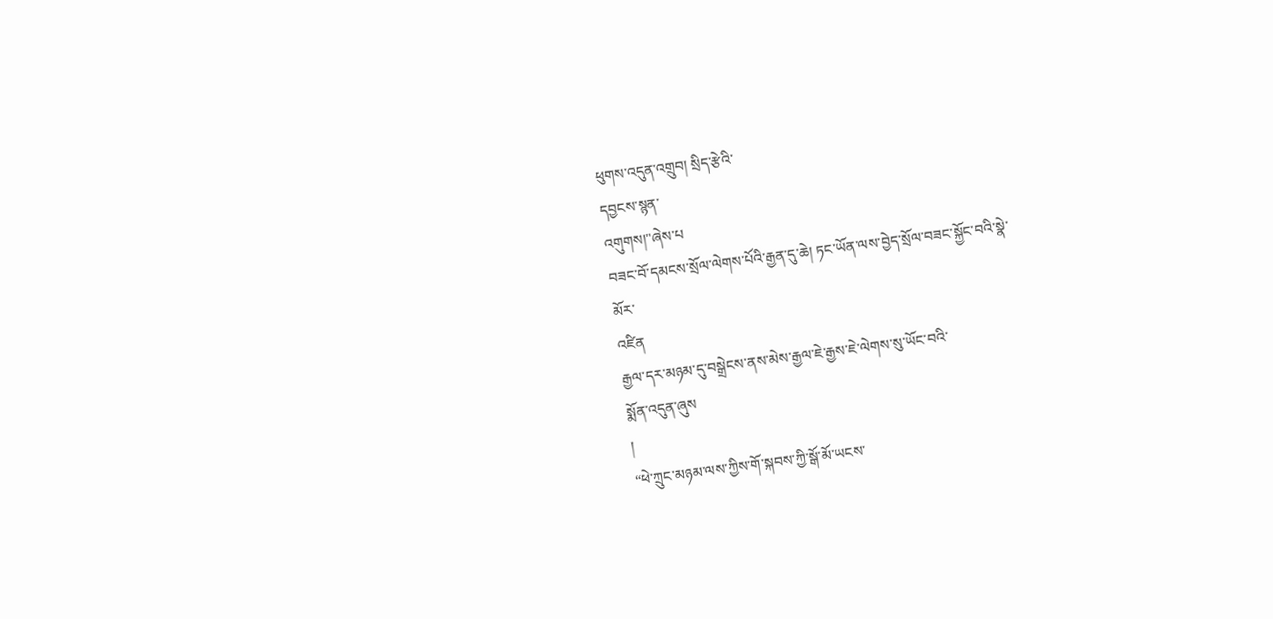ཕུགས་འདུན་འགྲུབ། སྲིད་རྩེའི་
དབྱངས་སྙན་
འགུགས།"ཞེས་པ
བཟང་བོ་དམངས་སྲོལ་ལེགས་པོའི་རྒྱན་དུ་ཆེ། ཏང་ཡོན་ལས་བྱེད་སྲོལ་བཟང་སྐྱོང་བའི་སྣེ་
མོར་
འཛིན
རྒྱལ་དར་མཉམ་དུ་བསྒྲེངས་ནས་མེས་རྒྱལ་ཇེ་རྒྱས་ཇེ་ལེགས་སུ་ཡོང་བའི་
སྨོན་འདུན་ཞུས
།
“ཕེ་ཀྲུང་མཉམ་ལས་ཀྱིས་གོ་སྐབས་ཀྱི་སྒོ་མོ་ཡངས་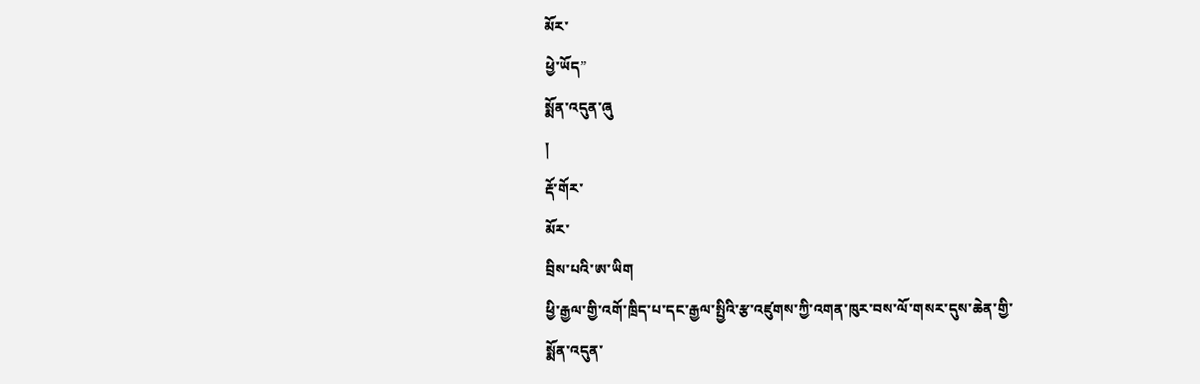མོར་
ཕྱེ་ཡོད”
སྨོན་འདུན་ཞུ
།
རྡོ་གོར་
མོར་
བྲིས་པའི་ཨ་ཡིག
ཕྱི་རྒྱལ་གྱི་འགོ་ཁྲིད་པ་དང་རྒྱལ་སྤྱིའི་རྩ་འཛུགས་ཀྱི་འགན་ཁུར་བས་ལོ་གསར་དུས་ཆེན་གྱི་
སྨོན་འདུན་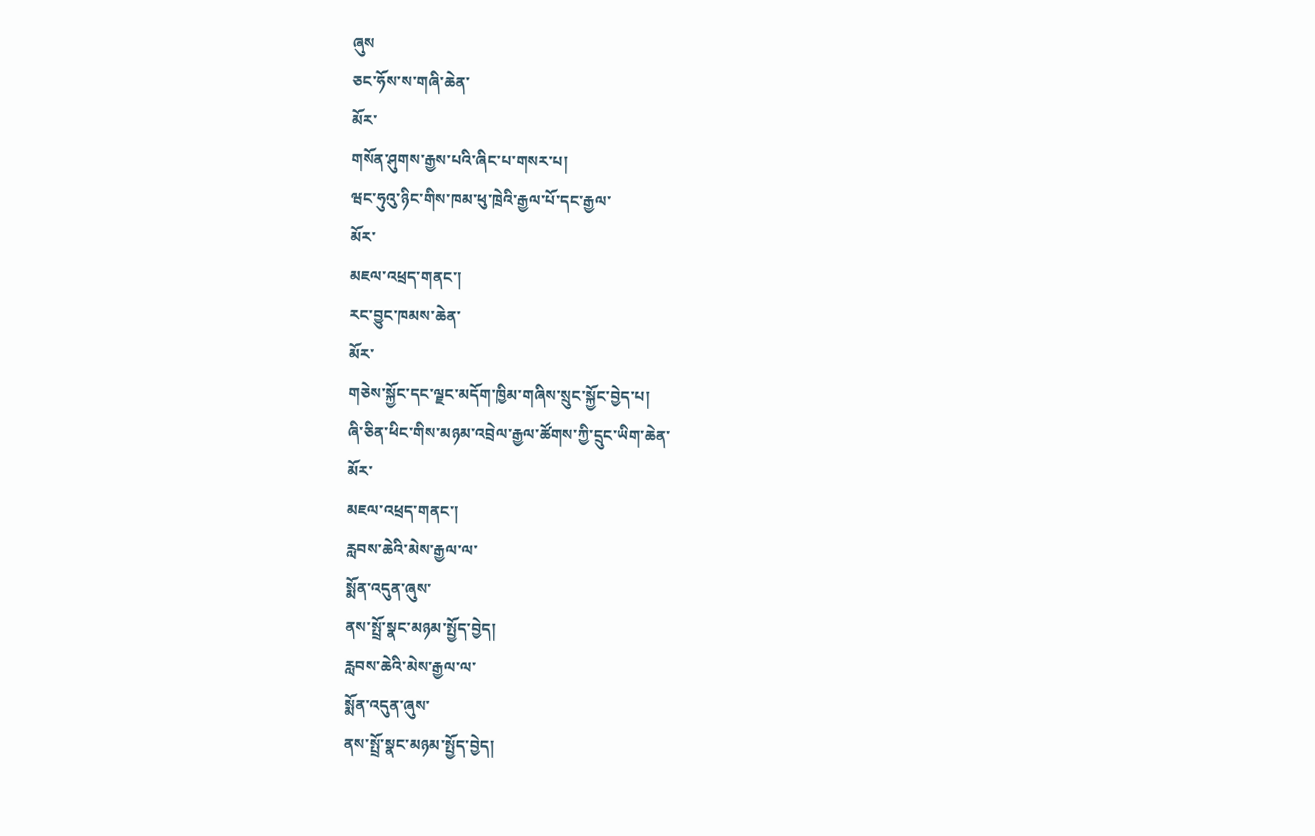ཞུས
ཅང་ཧོས་ས་གཞི་ཆེན་
མོར་
གསོན་ཤུགས་རྒྱས་པའི་ཞིང་པ་གསར་པ།
ཝང་ཧུའུ་ཉིང་གིས་ཁམ་ཕུ་ཁྲེའི་རྒྱལ་པོ་དང་རྒྱལ་
མོར་
མཇལ་འཕྲད་གནང་།
རང་བྱུང་ཁམས་ཆེན་
མོར་
གཅེས་སྐྱོང་དང་ལྗང་མདོག་ཁྱིམ་གཞིས་སྲུང་སྐྱོང་བྱེད་པ།
ཞི་ཅིན་ཕིང་གིས་མཉམ་འབྲེལ་རྒྱལ་ཚོགས་ཀྱི་དྲུང་ཡིག་ཆེན་
མོར་
མཇལ་འཕྲད་གནང་།
རླབས་ཆེའི་མེས་རྒྱལ་ལ་
སྨོན་འདུན་ཞུས་
ནས་སྤྲོ་སྣང་མཉམ་སྤྱོད་བྱེད།
རླབས་ཆེའི་མེས་རྒྱལ་ལ་
སྨོན་འདུན་ཞུས་
ནས་སྤྲོ་སྣང་མཉམ་སྤྱོད་བྱེད།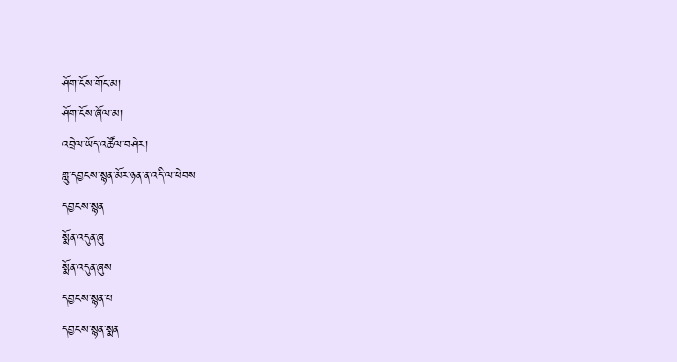ཤོག་ངོས་གོང་མ།
ཤོག་ངོས་ཞོལ་མ།
འབྲེལ་ཡོད་འཚོལ་བཤེར།
གླུ་དབྱངས་སྙན་མོར་ཉན་ན་འདི་ལ་ཕེབས
དབྱངས་སྙན
སྨོན་འདུན་ཞུ
སྨོན་འདུན་ཞུས
དབྱངས་སྙན་པ
དབྱངས་སྙན་སྨན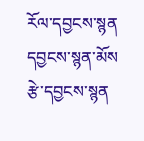རོལ་དབྱངས་སྙན
དབྱངས་སྙན་མོས
རྩེ་དབྱངས་སྙན